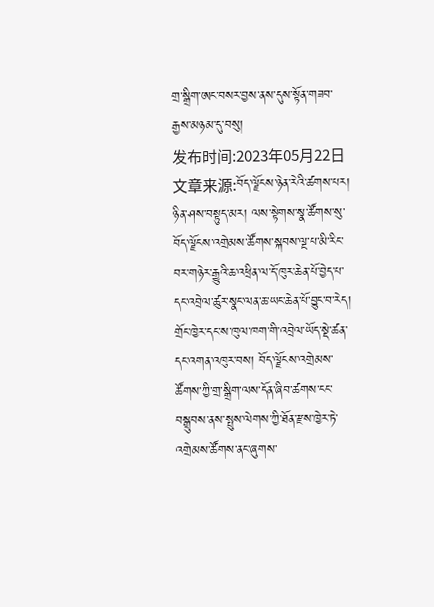གྲ་སྒྲིག་ཨང་བསར་བྱས་ནས་དུས་སྟོན་གཟབ་རྒྱས་མཉམ་དུ་བསུ།
发布时间:2023年05月22日 文章来源:བོད་ལྗོངས་ཉེན་རེའི་ཚགས་པར།
ཉིན་ཤས་བསྟུད་མར། ལས་སྟེགས་སྣ་ཚོགས་སུ་བོད་ལྗོངས་འགྲེམས་ཚོགས་སྐབས་ལྔ་པ་མི་རིང་བར་གཉེར་རྒྱུའི་ཆ་འཕྲིན་ལ་དོ་ཁུར་ཆེན་པོ་བྱེད་པ་དང་འབྲེལ་ཚུར་སྣང་ལན་ཆ་ཡང་ཆེན་པོ་བྱུང་བ་རེད། གྲོང་ཁྱེར་དང་ས་ཁུལ་ཁག་གི་འབྲེལ་ཡོད་སྡེ་ཚན་དང་འགན་འཁུར་བས། བོད་ལྗོངས་འགྲེམས་ཚོགས་ཀྱི་གྲ་སྒྲིག་ལས་དོན་ཞིབ་ཚགས་ངང་བསྒྲུབས་ནས་སྤུས་ལེགས་ཀྱི་ཐོན་རྫས་ཁྱེར་ཏེ་འགྲེམས་ཚོགས་ནང་ཞུགས་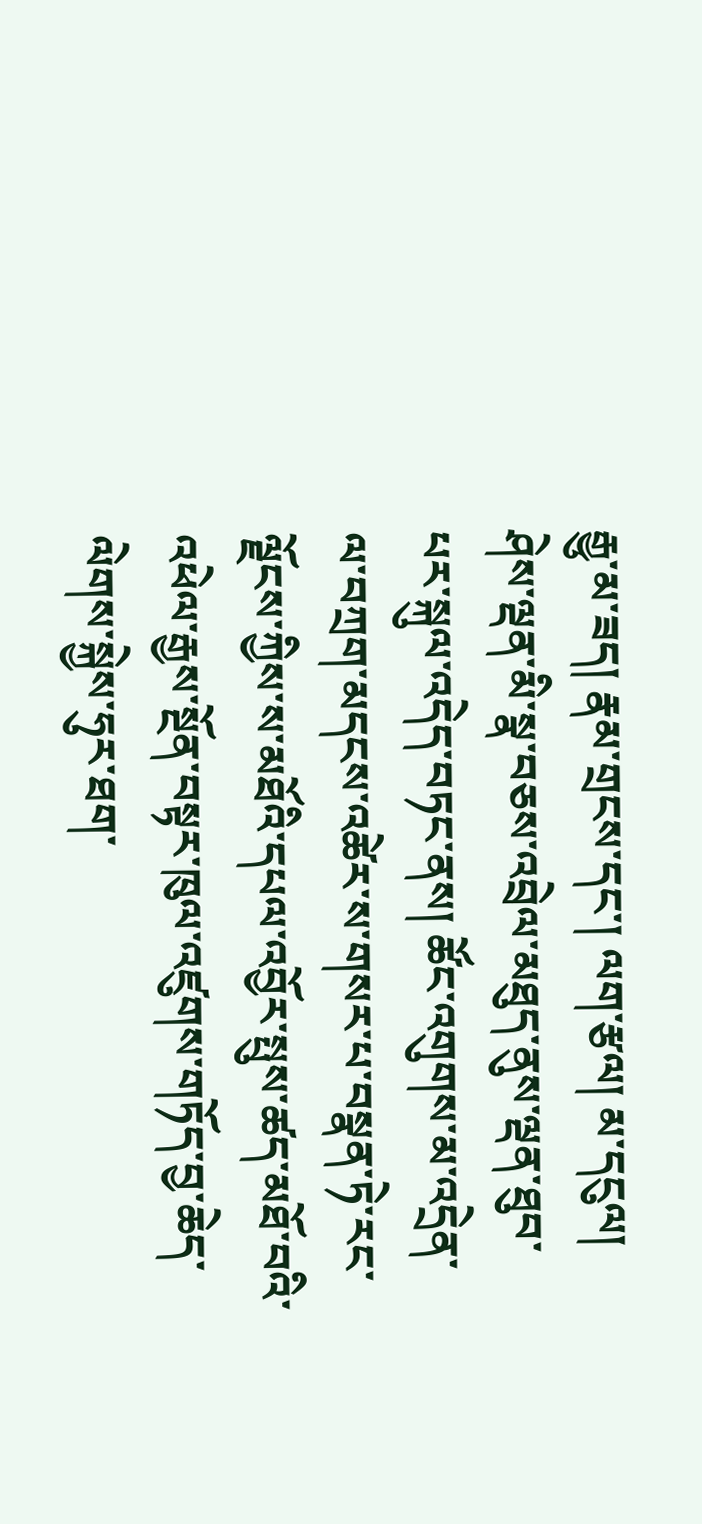རྒྱུ་མ་ཟད། རྣམ་གྲངས་དང་། ལག་རྩལ། མ་དངུལ། ཤེས་ལྡན་མི་སྣ་བཅས་འབྲེལ་མཐུད་ནུས་ལྡན་ཐུབ་པར་སྐུལ་འདེད་བཏང་ནས། ཚོང་འགུགས་མ་འདྲེན་ལ་བཀྲག་མདངས་འཚེར་ས་གསར་པ་བསྣན་ཏེ་རང་ལྗོངས་ཀྱིས་ས་མཐོའི་དཔལ་འབྱོར་སྤུས་ཚད་མཐོ་བའི་འཕེལ་རྒྱས་སྔོན་བསྟར་ཁུལ་འཛུགས་གཏོད་བྱ་ཆེད་ལེགས་སྐྱེས་ཧུར་ཐག་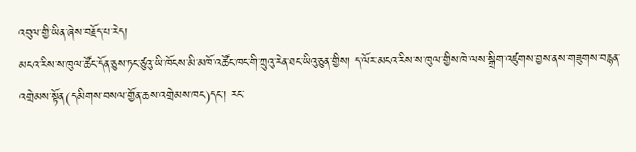འབུལ་གྱི་ཡིན་ཞེས་བརྗོད་པ་རེད།
མངའ་རིས་ས་ཁུལ་ཚོང་དོན་ཅུས་ཏང་ཙུའུ་ཡི་ཁོངས་མི་མཁོ་འཚོང་ཁང་གི་ཀྲུའུ་རེན་ཐང་ཡིའུ་ཅུན་གྱིས། ད་ལོར་མངའ་རིས་ས་ཁུལ་གྱིས་ཁེ་ལས་སྒྲིག་འཛུགས་བྱས་ནས་གཟུགས་བརྙན་འགྲེམས་སྟོན(དམིགས་བསལ་གྱོན་ཆས་འགྲེམས་ཁང)དང་། རང་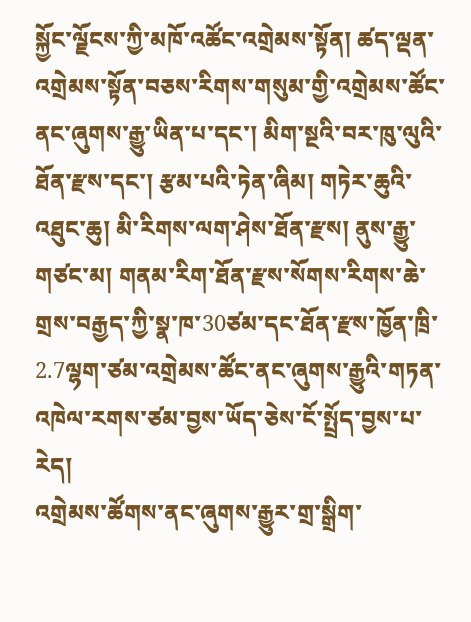སྐྱོང་ལྗོངས་ཀྱི་མཁོ་འཚོང་འགྲེམས་སྟོན། ཚད་ལྡན་འགྲེམས་སྟོན་བཅས་རིགས་གསུམ་གྱི་འགྲེམས་ཚོང་ནང་ཞུགས་རྒྱུ་ཡིན་པ་དང་། མིག་སྔའི་བར་ཁུ་ལུའི་ཐོན་རྫས་དང་། རྩམ་པའི་ཏེན་ཞིམ། གཏེར་ཆུའི་འཐུང་ཆུ། མི་རིགས་ལག་ཤེས་ཐོན་རྫས། ནུས་རྒྱུ་གཙང་མ། གནམ་རིག་ཐོན་རྫས་སོགས་རིགས་ཆེ་གྲས་བརྒྱད་ཀྱི་སྣ་ཁ་30ཙམ་དང་ཐོན་རྫས་ཁྱོན་ཁྲི་2.7ལྷག་ཙམ་འགྲེམས་ཚོང་ནང་ཞུགས་རྒྱུའི་གཏན་འཁེལ་རགས་ཙམ་བྱས་ཡོད་ཅེས་ངོ་སྤྲོད་བྱས་པ་རེད།
འགྲེམས་ཚོགས་ནང་ཞུགས་རྒྱུར་གྲ་སྒྲིག་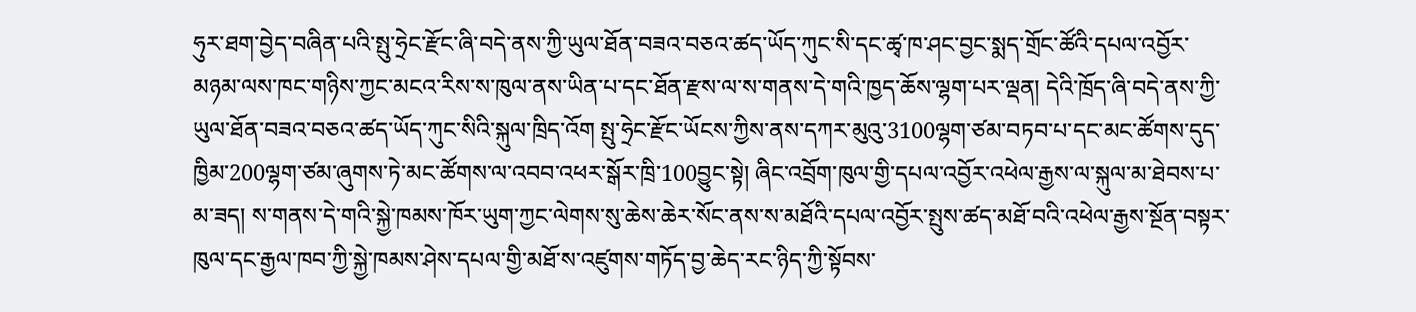ཧུར་ཐག་བྱེད་བཞིན་པའི་སྤུ་ཧྲེང་རྫོང་ཞི་བདེ་ནས་ཀྱི་ཡུལ་ཐོན་བཟའ་བཅའ་ཚད་ཡོད་ཀུང་སི་དང་ཚྭ་ཁ་ཤང་བྱང་སྨད་གྲོང་ཚོའི་དཔལ་འབྱོར་མཉམ་ལས་ཁང་གཉིས་ཀྱང་མངའ་རིས་ས་ཁུལ་ནས་ཡིན་པ་དང་ཐོན་རྫས་ལ་ས་གནས་དེ་གའི་ཁྱད་ཆོས་ལྷག་པར་ལྡན། དེའི་ཁྲོད་ཞི་བདེ་ནས་ཀྱི་ཡུལ་ཐོན་བཟའ་བཅའ་ཚད་ཡོད་ཀུང་སིའི་སྐུལ་ཁྲིད་འོག སྤུ་ཧྲེང་རྫོང་ཡོངས་ཀྱིས་ནས་དཀར་མུའུ་3100ལྷག་ཙམ་བཏབ་པ་དང་མང་ཚོགས་དུད་ཁྱིམ་200ལྷག་ཙམ་ཞུགས་ཏེ་མང་ཚོགས་ལ་འབབ་འཕར་སྒོར་ཁྲི་100བྱུང་སྟེ། ཞིང་འབྲོག་ཁུལ་གྱི་དཔལ་འབྱོར་འཕེལ་རྒྱས་ལ་སྐུལ་མ་ཐེབས་པ་མ་ཟད། ས་གནས་དེ་གའི་སྐྱེ་ཁམས་ཁོར་ཡུག་ཀྱང་ལེགས་སུ་ཆེས་ཆེར་སོང་ནས་ས་མཐོའི་དཔལ་འབྱོར་སྤུས་ཚད་མཐོ་བའི་འཕེལ་རྒྱས་སྔོན་བསྟར་ཁུལ་དང་རྒྱལ་ཁབ་ཀྱི་སྐྱེ་ཁམས་ཤེས་དཔལ་གྱི་མཐོ་ས་འཛུགས་གཏོད་བྱ་ཆེད་རང་ཉིད་ཀྱི་སྟོབས་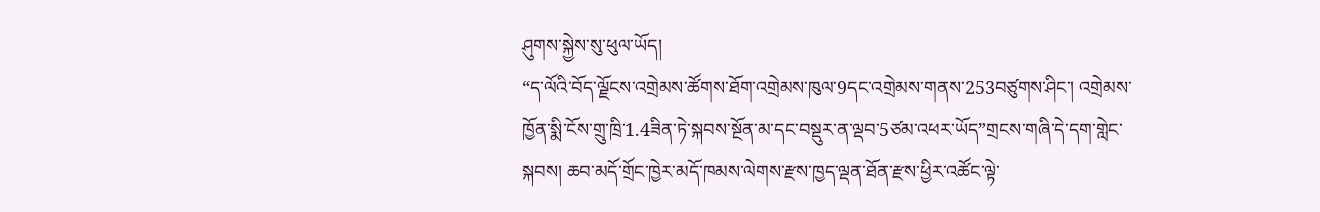ཤུགས་སྐྱེས་སུ་ཕུལ་ཡོད།
“ད་ལོའི་བོད་ལྗོངས་འགྲེམས་ཚོགས་ཐོག་འགྲེམས་ཁུལ་9དང་འགྲེམས་གནས་253བཙུགས་ཤིང་། འགྲེམས་ཁྱོན་སྨི་ངོས་གྲུ་ཁྲི་1.4ཟིན་ཏེ་སྐབས་སྔོན་མ་དང་བསྡུར་ན་ལྡབ་5ཙམ་འཕར་ཡོད”གྲངས་གཞི་དེ་དག་གླེང་སྐབས། ཆབ་མདོ་གྲོང་ཁྱེར་མདོ་ཁམས་ལེགས་རྫས་ཁྱད་ལྡན་ཐོན་རྫས་ཕྱིར་འཚོང་ལྟེ་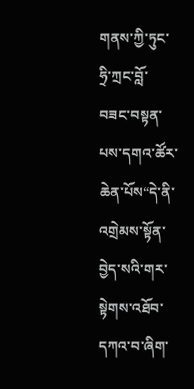གནས་ཀྱི་ཏུང་ཧྲི་ཀྲང་བློ་བཟང་བསྟན་པས་དགའ་ཚོར་ཆེན་པོས“དེ་ནི་འགྲེམས་སྟོན་བྱེད་སའི་གར་སྟེགས་འཐོབ་དཀའ་བ་ཞིག་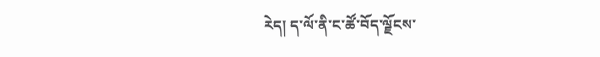རེད། ད་ལོ་ནི་ང་ཚོ་བོད་ལྗོངས་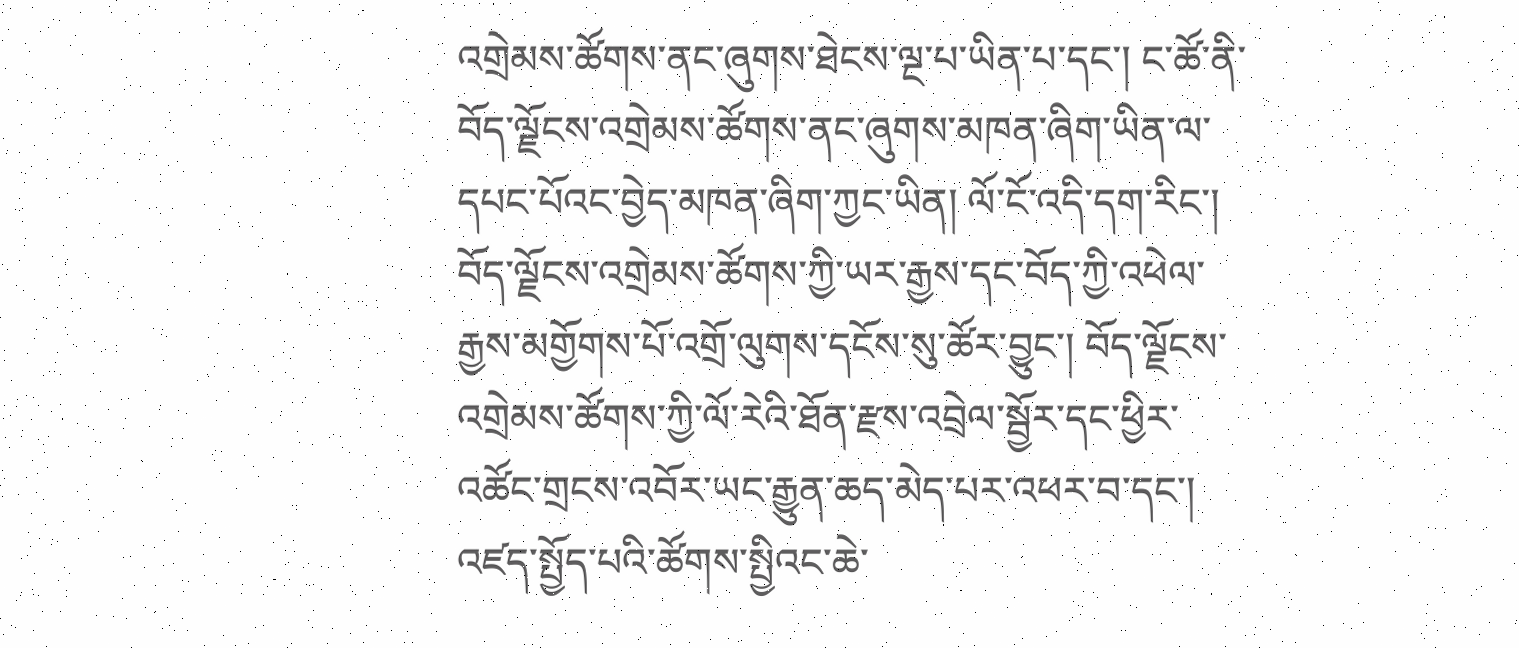འགྲེམས་ཚོགས་ནང་ཞུགས་ཐེངས་ལྔ་པ་ཡིན་པ་དང་། ང་ཚོ་ནི་བོད་ལྗོངས་འགྲེམས་ཚོགས་ནང་ཞུགས་མཁན་ཞིག་ཡིན་ལ་དཔང་པོའང་བྱེད་མཁན་ཞིག་ཀྱང་ཡིན། ལོ་ངོ་འདི་དག་རིང་། བོད་ལྗོངས་འགྲེམས་ཚོགས་ཀྱི་ཡར་རྒྱས་དང་བོད་ཀྱི་འཕེལ་རྒྱས་མགྱོགས་པོ་འགྲོ་ལུགས་དངོས་སུ་ཚོར་བྱུང་། བོད་ལྗོངས་འགྲེམས་ཚོགས་ཀྱི་ལོ་རེའི་ཐོན་རྫས་འབྲེལ་སྦྱོར་དང་ཕྱིར་འཚོང་གྲངས་འབོར་ཡང་རྒྱུན་ཆད་མེད་པར་འཕར་བ་དང་། འཛད་སྤྱོད་པའི་ཚོགས་སྤྱིའང་ཆེ་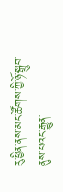རུ་ཕྱིན་ནས་མང་ཚོགས་ཀྱི་ཉོ་སྒྲུབ་ནུས་པའང་རྒྱུན་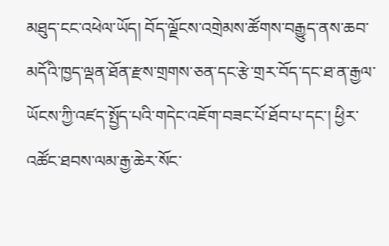མཐུད་ངང་འཕེལ་ཡོད། བོད་ལྗོངས་འགྲེམས་ཚོགས་བརྒྱུད་ནས་ཆབ་མདོའི་ཁྱད་ལྡན་ཐོན་རྫས་གྲགས་ཅན་དང་རྩེ་གྲར་བོད་དང་ཐ་ན་རྒྱལ་ཡོངས་ཀྱི་འཛད་སྤྱོད་པའི་གདེང་འཇོག་བཟང་པོ་ཐོབ་པ་དང་། ཕྱིར་འཚོང་ཐབས་ལམ་རྒྱ་ཆེར་སོང་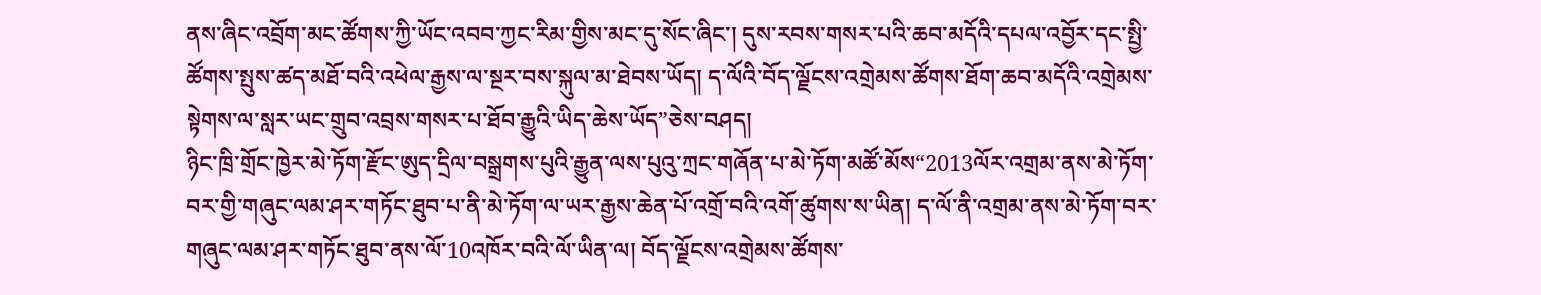ནས་ཞིང་འབྲོག་མང་ཚོགས་ཀྱི་ཡོང་འབབ་ཀྱང་རིམ་གྱིས་མང་དུ་སོང་ཞིང་། དུས་རབས་གསར་པའི་ཆབ་མདོའི་དཔལ་འབྱོར་དང་སྤྱི་ཚོགས་སྤུས་ཚད་མཐོ་བའི་འཕེལ་རྒྱས་ལ་སྔར་བས་སྐུལ་མ་ཐེབས་ཡོད། ད་ལོའི་བོད་ལྗོངས་འགྲེམས་ཚོགས་ཐོག་ཆབ་མདོའི་འགྲེམས་སྟེགས་ལ་སླར་ཡང་གྲུབ་འབྲས་གསར་པ་ཐོབ་རྒྱུའི་ཡིད་ཆེས་ཡོད”ཅེས་བཤད།
ཉིང་ཁྲི་གྲོང་ཁྱེར་མེ་ཏོག་རྫོང་ཨུད་དྲིལ་བསྒྲགས་པུའི་རྒྱུན་ལས་པུའུ་ཀྲང་གཞོན་པ་མེ་ཏོག་མཚོ་མོས“2013ལོར་འགྲམ་ནས་མེ་ཏོག་བར་གྱི་གཞུང་ལམ་ཤར་གཏོང་ཐུབ་པ་ནི་མེ་ཏོག་ལ་ཡར་རྒྱས་ཆེན་པོ་འགྲོ་བའི་འགོ་ཚུགས་ས་ཡིན། ད་ལོ་ནི་འགྲམ་ནས་མེ་ཏོག་བར་གཞུང་ལམ་ཤར་གཏོང་ཐུབ་ནས་ལོ་10འཁོར་བའི་ལོ་ཡིན་ལ། བོད་ལྗོངས་འགྲེམས་ཚོགས་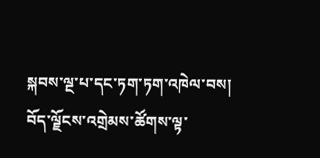སྐབས་ལྔ་པ་དང་ཏག་ཏག་འཁེལ་བས། བོད་ལྗོངས་འགྲེམས་ཚོགས་ལྟ་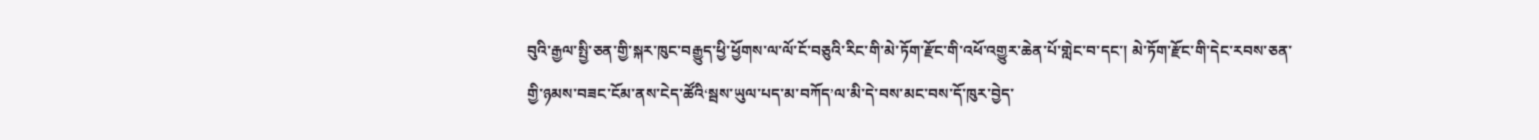བུའི་རྒྱལ་སྤྱི་ཅན་གྱི་སྐར་ཁུང་བརྒྱུད་ཕྱི་ཕྱོགས་ལ་ལོ་ངོ་བཅུའི་རིང་གི་མེ་ཏོག་རྫོང་གི་འཕོ་འགྱུར་ཆེན་པོ་གླེང་བ་དང་། མེ་ཏོག་རྫོང་གི་དེང་རབས་ཅན་གྱི་ཉམས་བཟང་ངོམ་ནས་ངེད་ཚོའི‘སྦས་ཡུལ་པད་མ་བཀོད’ལ་མི་དེ་བས་མང་བས་དོ་ཁུར་བྱེད་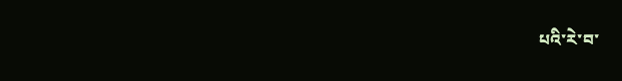པའི་རེ་བ་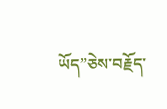ཡོད”ཅེས་བརྗོད་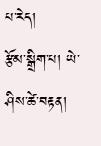པ་རེད།
རྩོམ་སྒྲིག་པ། ཡེ་ཤིས་ཚེ་བརྟན།